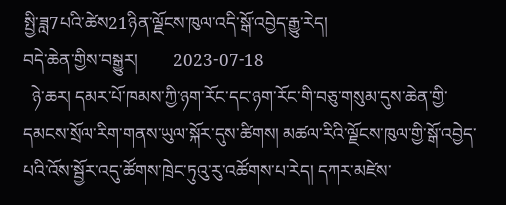སྤྱི་ཟླ7པའི་ཚེས21ཉིན་ལྗོངས་ཁུལ་འདི་སྒོ་འབྱེད་རྒྱུ་རེད།
བདེ་ཆེན་གྱིས་བསྒྱུར།        2023-07-18
  ཉེ་ཆར། དམར་པོ་ཁམས་ཀྱི་ཉག་རོང་དང་ཉག་རོང་གི་བཅུ་གསུམ་དུས་ཆེན་གྱི་དམངས་སྲོལ་རིག་གནས་ཡུལ་སྐོར་དུས་ཚིགས། མཚལ་རིའི་ལྗོངས་ཁུལ་གྱི་སྒོ་འབྱེད་པའི་འོས་སྦྱོར་འདུ་ཚོགས་ཁྲེང་ཏུའུ་རུ་འཚོགས་པ་རེད། དཀར་མཛེས་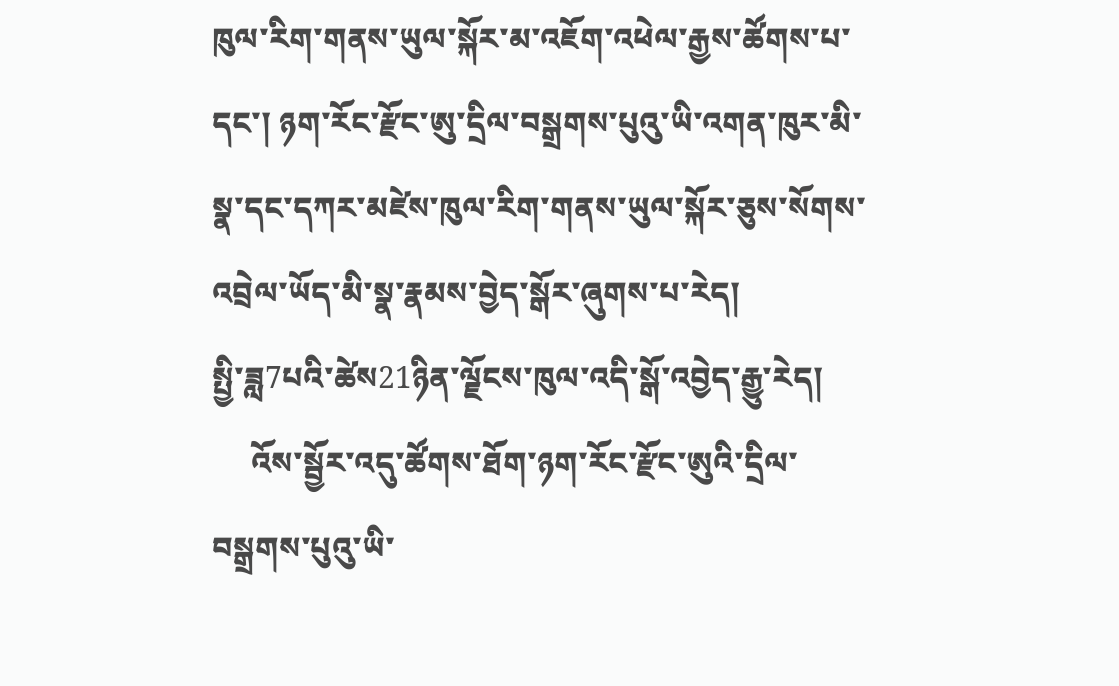ཁུལ་རིག་གནས་ཡུལ་སྐོར་མ་འཇོག་འཕེལ་རྒྱས་ཚོགས་པ་དང་། ཉག་རོང་རྫོང་ཨུ་དྲིལ་བསྒྲགས་པུའུ་ཡི་འགན་ཁུར་མི་སྣ་དང་དཀར་མཛེས་ཁུལ་རིག་གནས་ཡུལ་སྐོར་ཅུས་སོགས་འབྲེལ་ཡོད་མི་སྣ་རྣམས་བྱེད་སྒོར་ཞུགས་པ་རེད།
སྤྱི་ཟླ7པའི་ཚེས21ཉིན་ལྗོངས་ཁུལ་འདི་སྒོ་འབྱེད་རྒྱུ་རེད།
     འོས་སྦྱོར་འདུ་ཚོགས་ཐོག་ཉག་རོང་རྫོང་ཨུའི་དྲིལ་བསྒྲགས་པུའུ་ཡི་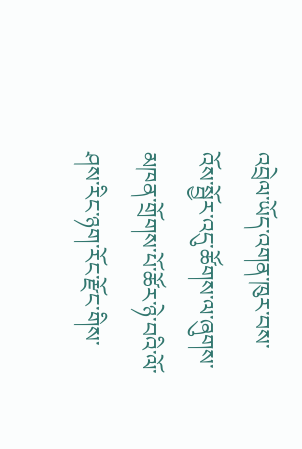འབྲེལ་ཡོད་འགན་ཁུར་བས་འོས་སྦྱོར་འདུ་ཚོགས་ལ་ཞུགས་མཁན་གྲོགས་པོ་ཚོར་ཉེ་བའི་ལོ་ཤས་རིང་ཉག་རོང་རྫོང་གིས་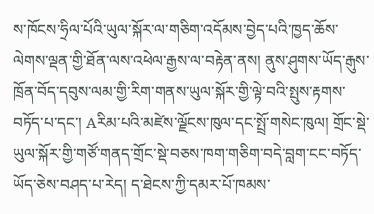ས་ཁོངས་ཧྲིལ་པོའི་ཡུལ་སྐོར་ལ་གཅིག་འདོམས་བྱེད་པའི་ཁྱད་ཆོས་ལེགས་ལྡན་གྱི་ཐོན་ལས་འཕེལ་རྒྱས་ལ་བརྟེན་ནས། ནུས་ཤུགས་ཡོད་རྒུས་ཁྲོན་བོད་དབུས་ལམ་གྱི་རིག་གནས་ཡུལ་སྐོར་གྱི་ལྟེ་བའི་སྤུས་རྟགས་བཏོད་པ་དང་། Aརིམ་པའི་མཛེས་ལྗོངས་ཁུལ་དང་སྤྲོ་གསེང་ཁུལ། གྲོང་སྡེ་ཡུལ་སྐོར་གྱི་གཙོ་གནད་གྲོང་སྡེ་བཅས་ཁག་གཅིག་བདེ་བླག་ངང་བཏོད་ཡོད་ཅེས་བཤད་པ་རེད། ད་ཐེངས་ཀྱི་དམར་པོ་ཁམས་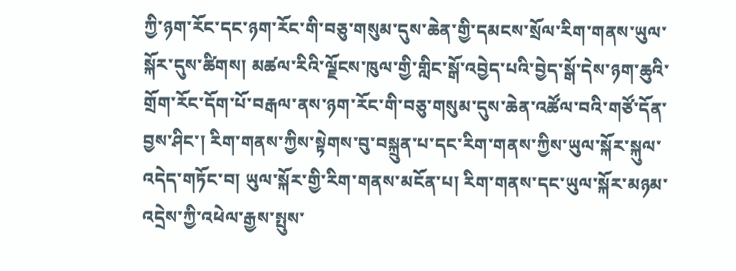ཀྱི་ཉག་རོང་དང་ཉག་རོང་གི་བཅུ་གསུམ་དུས་ཆེན་གྱི་དམངས་སྲོལ་རིག་གནས་ཡུལ་སྐོར་དུས་ཚིགས། མཚལ་རིའི་ལྗོངས་ཁུལ་གྱི་གླིང་སྒོ་འབྱེད་པའི་བྱེད་སྒོ་དེས་ཉག་ཆུའི་གྲོག་རོང་དོག་པོ་བརྒལ་ནས་ཉག་རོང་གི་བཅུ་གསུམ་དུས་ཆེན་འཚོལ་བའི་གཙོ་དོན་བྱས་ཤིང་། རིག་གནས་ཀྱིས་སྟེགས་བུ་བསྐྲུན་པ་དང་རིག་གནས་ཀྱིས་ཡུལ་སྐོར་སྐུལ་འདེད་གཏོང་བ། ཡུལ་སྐོར་གྱི་རིག་གནས་མངོན་པ། རིག་གནས་དང་ཡུལ་སྐོར་མཉམ་འདྲེས་ཀྱི་འཕེལ་རྒྱས་སྤུས་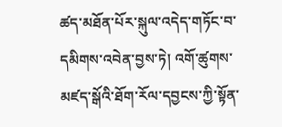ཚད་མཐོན་པོར་སྐུལ་འདེད་གཏོང་བ་དམིགས་འབེན་བྱས་ཏེ། འགོ་ཚུགས་མཛད་སྒོའི་ཐོག་རོལ་དབྱངས་ཀྱི་སྟོན་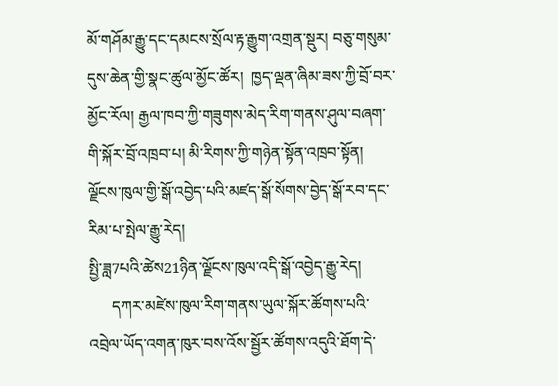མོ་གཤོམ་རྒྱུ་དང་དམངས་སྲོལ་རྟ་རྒྱུག་འགྲན་སྡུར། བཅུ་གསུམ་དུས་ཆེན་གྱི་སྣང་ཚུལ་མྱོང་ཚོར།  ཁྱད་ལྡན་ཞིམ་ཟས་ཀྱི་བྲོ་བར་མྱོང་རོལ། རྒྱལ་ཁབ་ཀྱི་གཟུགས་མེད་རིག་གནས་ཤུལ་བཞག་གི་སྐོར་བྲོ་འཁྲབ་པ། མི་རིགས་ཀྱི་གཉེན་སྟོན་འཁྲབ་སྟོན།  ལྗོངས་ཁུལ་གྱི་སྒོ་འབྱེད་པའི་མཛད་སྒོ་སོགས་བྱེད་སྒོ་རབ་དང་རིམ་པ་སྤེལ་རྒྱུ་རེད།
སྤྱི་ཟླ7པའི་ཚེས21ཉིན་ལྗོངས་ཁུལ་འདི་སྒོ་འབྱེད་རྒྱུ་རེད།
      དཀར་མཛེས་ཁུལ་རིག་གནས་ཡུལ་སྐོར་ཚོགས་པའི་འབྲེལ་ཡོད་འགན་ཁུར་བས་འོས་སྦྱོར་ཚོགས་འདུའི་ཐོག་དེ་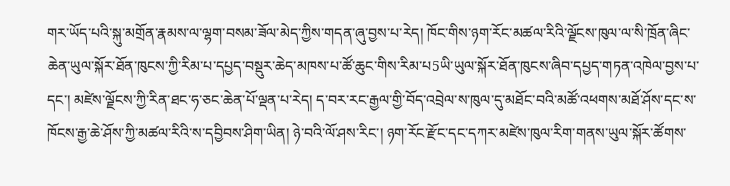གར་ཡོད་པའི་སྐུ་མགྲོན་རྣམས་ལ་ལྷག་བསམ་ཟོལ་མེད་ཀྱིས་གདན་ཞུ་བྱས་པ་རེད། ཁོང་གིས་ཉག་རོང་མཚལ་རིའི་ལྗོངས་ཁུལ་ལ་སི་ཁྲོན་ཞིང་ཆེན་ཡུལ་སྐོར་ཐོན་ཁུངས་ཀྱི་རིམ་པ་དཔྱད་བསྡུར་ཆེད་མཁས་པ་ཚོ་ཆུང་གིས་རིམ་པ5ཡི་ཡུལ་སྐོར་ཐོན་ཁུངས་ཞིབ་དཔྱད་གཏན་འཁེལ་བྱས་པ་དང་། མཛེས་ལྗོངས་ཀྱི་རིན་ཐང་ཧ་ཅང་ཆེན་པོ་ལྡན་པ་རེད། ད་བར་རང་རྒྱལ་གྱི་བོད་འབྲེལ་ས་ཁུལ་དུ་མཐོང་བའི་མཚོ་འཕགས་མཐོ་ཤོས་དང་ས་ཁོངས་རྒྱ་ཆེ་ཤོས་ཀྱི་མཚལ་རིའི་ས་དབྱིབས་ཤིག་ཡིན། ཉེ་བའི་ལོ་ཤས་རིང་། ཉག་རོང་རྫོང་དང་དཀར་མཛེས་ཁུལ་རིག་གནས་ཡུལ་སྐོར་ཚོགས་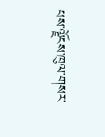པས་ལྗོངས་ཁུལ་གསར་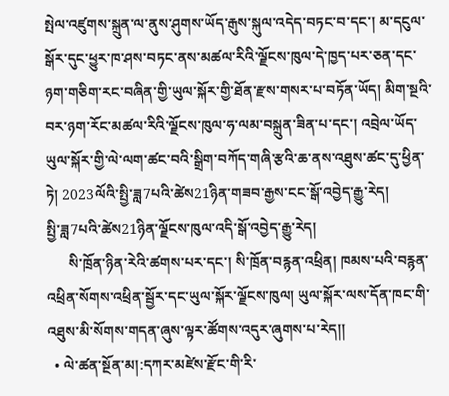སྤེལ་འཛུགས་སྐྲུན་ལ་ནུས་ཤུགས་ཡོད་རྒུས་སྐུལ་འདེད་བཏང་བ་དང་། མ་དངུལ་སྒོར་དུང་ཕྱུར་ཁ་ཤས་བཏང་ནས་མཚལ་རིའི་ལྗོངས་ཁུལ་དེ་ཁྱད་པར་ཅན་དང་ཉག་གཅིག་རང་བཞིན་གྱི་ཡུལ་སྐོར་གྱི་ཐོན་རྫས་གསར་པ་བཏོན་ཡོད། མིག་སྔའི་བར་ཉག་རོང་མཚལ་རིའི་ལྗོངས་ཁུལ་ཧ་ལམ་བསྐྲུན་ཟིན་པ་དང་། འབྲེལ་ཡོད་ཡུལ་སྐོར་གྱི་ལེ་ལག་ཚང་བའི་སྒྲིག་བཀོད་གཞི་རྩའི་ཆ་ནས་འཐུས་ཚང་དུ་ཕྱིན་ཏེ། 2023ལོའི་སྤྱི་ཟླ7པའི་ཚེས21ཉིན་གཟབ་རྒྱས་ངང་སྒོ་འབྱེད་རྒྱུ་རེད།
སྤྱི་ཟླ7པའི་ཚེས21ཉིན་ལྗོངས་ཁུལ་འདི་སྒོ་འབྱེད་རྒྱུ་རེད།
      སི་ཁྲོན་ཉིན་རེའི་ཚགས་པར་དང་། སི་ཁྲོན་བརྙན་འཕྲིན། ཁམས་པའི་བརྙན་འཕྲིན་སོགས་འཕྲིན་སྦྱོར་དང་ཡུལ་སྐོར་ལྗོངས་ཁུལ། ཡུལ་སྐོར་ལས་དོན་ཁང་གི་འཐུས་མི་སོགས་གདན་ཞུས་ལྟར་ཚོགས་འདུར་ཞུགས་པ་རེད།།
  • ལེ་ཚན་སྔོན་མ།:དཀར་མཛེས་རྫོང་གི་རི་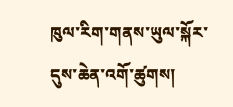ཁུལ་རིག་གནས་ཡུལ་སྐོར་དུས་ཆེན་འགོ་ཚུགས།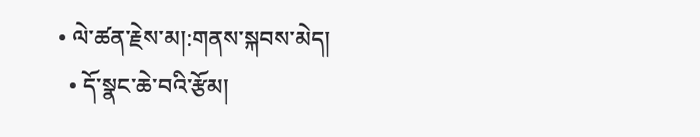• ལེ་ཚན་རྗེས་མ།:གནས་སྐབས་མེད།
  • དོ་སྣང་ཆེ་བའི་རྩོམ།